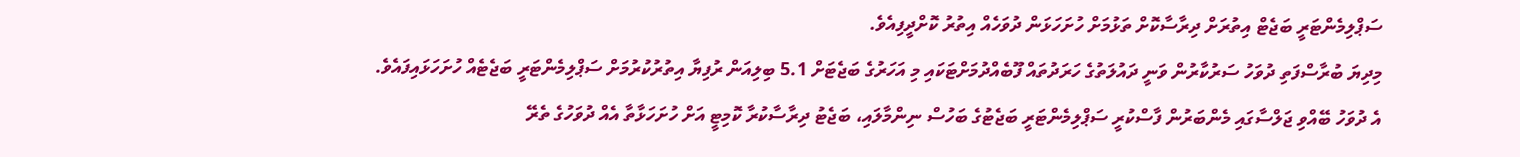ސަޕްލިމެންޓަރީ ބަޖެޓް އިތުރަށް ދިރާސާކޮށް ތަޅުމަށް ހުށަހަޅަން ދުވަހެއް އިތުރު ކޮށްދީފިއެވެ.
މިދިޔަ ބުރާސްފަތި ދުވަހު ސަރުކާރުން ވަނީ ދައުލަތުގެ ހަރަދުތައް ފޫބެއްދުމަށްޓަކައި މި އަހަރުގެ ބަޖެޓަށް 5.1 ބިލިއަން ރުފިޔާ އިތުރުކުރުމަށް ސަޕްލިމެންޓަރީ ބަޖެޓެއް ހުށަހަޅައިފައެވެ.
އެ ދުވަހު ބޭއްވި ޖަލްސާގައި މެންބަރުން ފާސްކުރީ ސަޕްލިމެންޓަރީ ބަޖެޓުގެ ބަހުސް ނިންމާލައި، ބަޖެޓު ދިރާސާކުރާ ކޮމިޓީ އަށް ހުށަހަޅާތާ އެއް ދުވަހުގެ ތެރޭ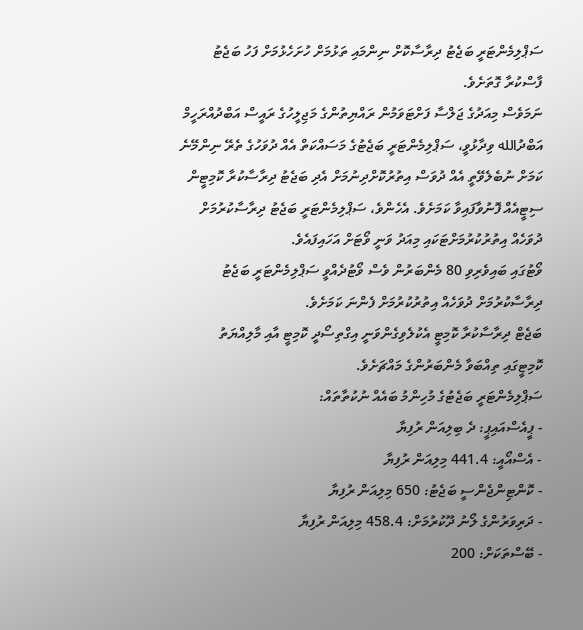ސަޕްލިމެންޓަރީ ބަޖެޓު ދިރާސާކޮށް ނިންމައި ތަޅުމަށް ހުށަހެޅުމަށް ފަހު ބަޖެޓު ފާސްކުރާ ގޮތަށެވެ.
ނަމަވެސް މިއަދުގެ ޖަލްސާ ފަށްޓަވަމުން ރައްޔިތުންގެ މަޖިލީހުގެ ރައީސް އަބްދުއްރަހީމް އަބްދުالله ވިދާޅުވީ، ސަޕްލިމެންޓަރީ ބަޖެޓުގެ މަސައްކަތް އެއް ދުވަހުގެ ތެރޭ ނިންމޭނެ ކަމަށް ނުބެލެވޭތީ އެއް ދުވަސް އިތުރުކޮށްދިނުމަށް އެދި ބަޖެޓު ދިރާސާކުރާ ކޮމިޓީން ސިޓީއެއް ފޮނުވާފައިވާ ކަމަށެވެ. އެހެންވެ، ސަޕްލިމެންޓަރީ ބަޖެޓު ދިރާސާކުރުމަށް ދުވަހެއް އިތުރުކުރުމަށްޓަކައި މިއަދު ވަނީ ވޯޓަށް އަހައިފައެވެ.
ވޯޓުގައި ބައިވެރިވި 80 މެންބަރުން ވެސް ވޯޓުދެއްވީ ސަޕްލިމެންޓަރީ ބަޖެޓު ދިރާސާކުރުމަށް ދުވަހެއް އިތުރުކުރުމަށް ފެންނަ ކަމަށެވެ.
ބަޖެޓް ދިރާސާކުރާ ކޮމިޓީ އެކުލެވިގެންވަނީ އިގްތިސޯދީ ކޮމިޓީ އާއި މާލިއްޔަތު ކޮމިޓީގައި ތިއްބަވާ މެންބަރުންގެ މައްޗަށެވެ.
ސަޕްލިމެންޓަރީ ބަޖެޓުގެ މުހިންމު ބައެއް ނުކުތާތައް:
- ޕީއެސްއައިޕީ: ދެ ބިލިއަން ރުފިޔާ
- އެސްއޯއީ: 441.4 މިލިއަން ރުފިޔާ
- ކޮންޓިންޖެންސީ ބަޖެޓު: 650 މިލިއަން ރުފިޔާ
- ދަރިވަރުންގެ ލޯނު ދޫކުރުމަށް: 458.4 މިލިއަން ރުފިޔާ
- ބޭސްތަކަށް: 200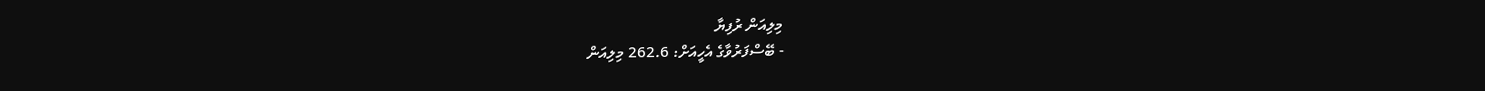މިލިއަން ރުފިޔާ
- ބޭސްފަރުވާގެ އެހީއަށް: 262.6 މިލިއަން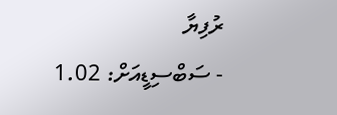ރުފިޔާ
- ސަބްސިޑީއަށް: 1.02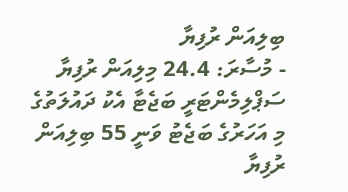ބިލިއަން ރުފިޔާ
- މުސާރަ: 24.4 މިލިއަން ރުފިޔާ
ސަޕްލިމެންޓަރީ ބަޖެޓާ އެކު ދައުލަތުގެ މި އަހަރުގެ ބަޖެޓު ވަނީ 55 ބިލިއަން ރުފިޔާ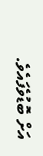އަށް ބޮޑުވެފައެވެ.